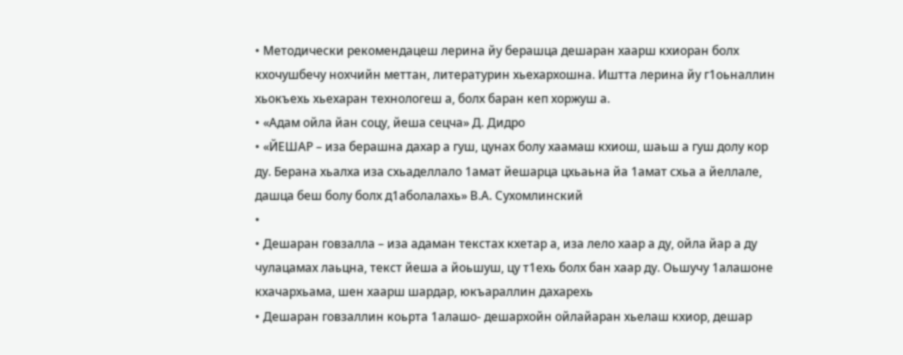• Методически рекомендацеш лерина йу берашца дешаран хаарш кхиоран болх кхочушбечу нохчийн меттан, литературин хьехархошна. Иштта лерина йу г1оьналлин хьокъехь хьехаран технологеш а, болх баран кеп хоржуш а.
• «Адам ойла йан соцу, йеша сецча» Д. Дидро
• «ЙЕШАР – иза берашна дахар а гуш, цунах болу хаамаш кхиош, шаьш а гуш долу кор ду. Берана хьалха иза схьаделлало 1амат йешарца цхьаьна йа 1амат схьа а йеллале, дашца беш болу болх д1аболалахь» В.А. Сухомлинский
•
• Дешаран говзалла – иза адаман текстах кхетар а, иза лело хаар а ду, ойла йар а ду чулацамах лаьцна, текст йеша а йоьшуш, цу т1ехь болх бан хаар ду. Оьшучу 1алашоне кхачархьама, шен хаарш шардар, юкъараллин дахарехь
• Дешаран говзаллин коьрта 1алашо- дешархойн ойлайаран хьелаш кхиор, дешар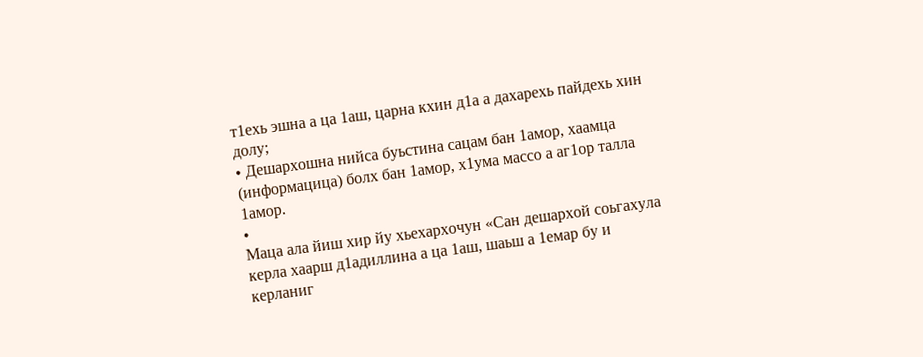т1ехь эшна а ца 1аш, царна кхин д1а а дахарехь пайдехь хин долу;
• Дешархошна нийса буьстина сацам бан 1амор, хаамца (информацица) болх бан 1амор, х1ума массо а аг1ор талла 1амор.
•
Маца ала йиш хир йу хьехархочун «Сан дешархой соьгахула керла хаарш д1адиллина а ца 1аш, шаьш а 1емар бу и керланиг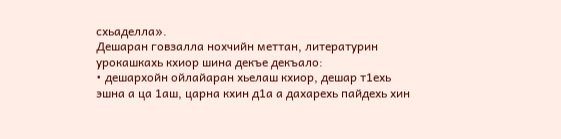схьаделла».
Дешаран говзалла нохчийн меттан, литературин урокашкахь кхиор шина декъе декъало:
• дешархойн ойлайаран хьелаш кхиор, дешар т1ехь эшна а ца 1аш, царна кхин д1а а дахарехь пайдехь хин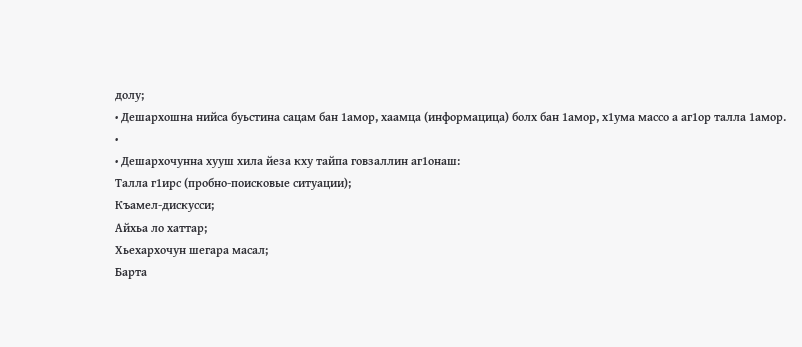долу;
• Дешархошна нийса буьстина сацам бан 1амор, хаамца (информацица) болх бан 1амор, х1ума массо а аг1ор талла 1амор.
•
• Дешархочунна хууш хила йеза кху тайпа говзаллин аг1онаш:
Талла г1ирс (пробно-поисковые ситуации);
Къамел-дискусси;
Айхьа ло хаттар;
Хьехархочун шегара масал;
Барта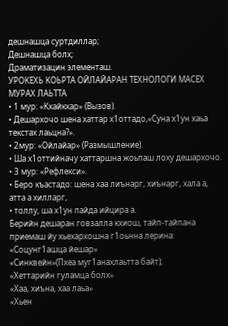дешнашца суртдиллар;
Дешнашца болх;
Драматизацин элементаш.
УРОКЕХЬ КОЬРТА ОЙЛАЙАРАН ТЕХНОЛОГИ МАСЕХ МУРАХ ЛАЬТТА
• 1 мур: «Кхайкхар» (Вызов).
• Дешархочо шена хаттар х1оттадо,«Суна х1ун хаьа текстах лаьцна?».
• 2мур: «Ойлайар» (Размышление).
• Ша х1оттийначу хаттаршна жоьпаш лоху дешархочо.
• 3 мур: «Рефлекси».
• Беро къастадо: шена хаа лиънарг, хиънарг, хала а, атта а хилларг,
• толлу, ша х1ун пайда ийцира а.
Берийн дешаран говзалла кхиош, тайп-тайпана приемаш йу хьехархошна г1оьнна лерина:
«Соцунг1ашца йешар»
«Синквейн»(Пхеа муг1анахлаьтта байт);
«Хеттарийн гуламца болх»
«Хаа, хиъна, хаа лаьа»
«Хьен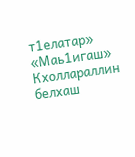т1елатар»
«Маь1игаш»
Кхоллараллин белхаш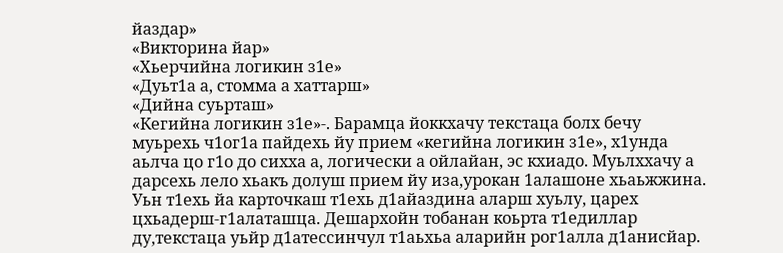йаздар»
«Викторина йар»
«Хьерчийна логикин з1е»
«Дуьт1а а, стомма а хаттарш»
«Дийна суьрташ»
«Кегийна логикин з1е»-. Барамца йоккхачу текстаца болх бечу муьрехь ч1ог1а пайдехь йу прием «кегийна логикин з1е», х1унда аьлча цо г1о до сихха а, логически а ойлайан, эс кхиадо. Муьлххачу а дарсехь лело хьакъ долуш прием йу иза,урокан 1алашоне хьаьжжина. Уьн т1ехь йа карточкаш т1ехь д1айаздина аларш хуьлу, царех цхьадерш-г1алаташца. Дешархойн тобанан коьрта т1едиллар ду,текстаца уьйр д1атессинчул т1аьхьа аларийн рог1алла д1анисйар.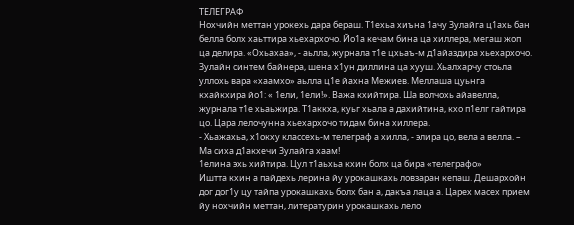ТЕЛЕГРАФ
Нохчийн меттан урокехь дара бераш. Т1ехьа хиъна 1ачу Зулайга ц1ахь бан белла болх хаьттира хьехархочо. Йо1а кечам бина ца хиллера, мегаш жоп ца делира. «Охьахаа», - аьлла, журнала т1е цхьаъ-м д1айаздира хьехархочо. Зулайн синтем байнера, шена х1ун диллина ца хууш. Хьалхарчу стоьла уллохь вара «хаамхо» аьлла ц1е йахна Межиев. Меллаша цуьнга кхайкхира йо1: « 1ели, 1ели!». Важа кхийтира. Ша волчохь айавелла, журнала т1е хьаьжира. Т1аккха, куьг хьала а дахийтина, кхо п1елг гайтира цо. Цара лелочунна хьехархочо тидам бина хиллера.
- Хьажахьа, х1окху классехь-м телеграф а хилла, - элира цо, вела а велла. – Ма сиха д1акхечи Зулайга хаам!
1елина эхь хийтира. Цул т1аьхьа кхин болх ца бира «телеграфо»
Иштта кхин а пайдехь лерина йу урокашкахь ловзаран кепаш. Дешархойн дог дог1у цу тайпа урокашкахь болх бан а, дакъа лаца а. Царех масех прием йу нохчийн меттан, литературин урокашкахь лело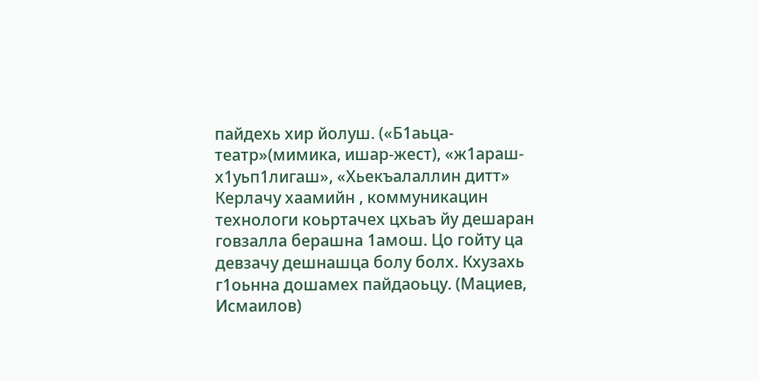пайдехь хир йолуш. («Б1аьца-театр»(мимика, ишар-жест), «ж1араш-х1уьп1лигаш», «Хьекъалаллин дитт»
Керлачу хаамийн , коммуникацин технологи коьртачех цхьаъ йу дешаран говзалла берашна 1амош. Цо гойту ца девзачу дешнашца болу болх. Кхузахь г1оьнна дошамех пайдаоьцу. (Мациев, Исмаилов)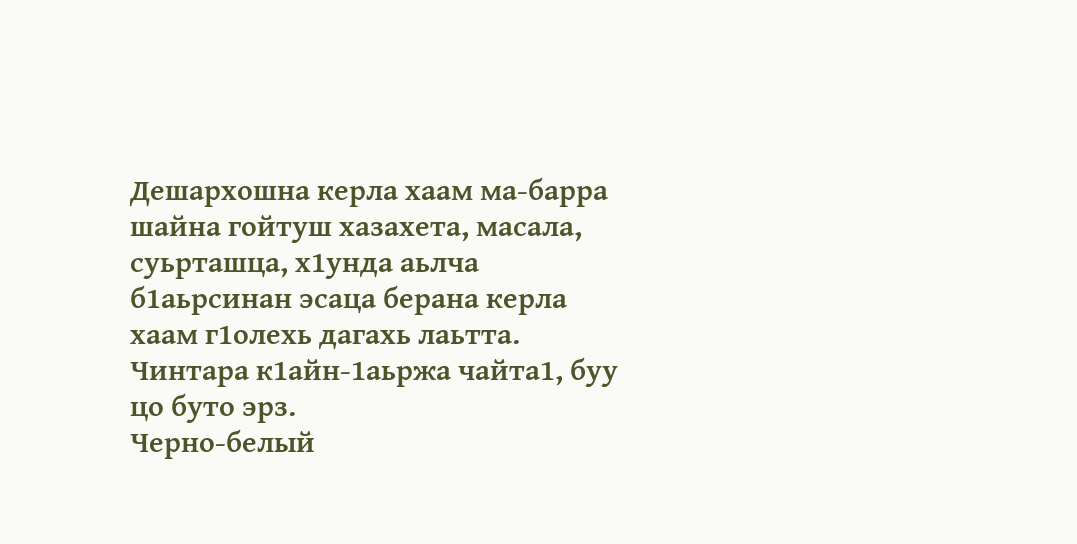Дешархошна керла хаам ма-барра шайна гойтуш хазахета, масала, суьрташца, х1унда аьлча б1аьрсинан эсаца берана керла хаам г1олехь дагахь лаьтта.
Чинтара к1айн-1аьржа чайта1, буу цо буто эрз.
Черно-белый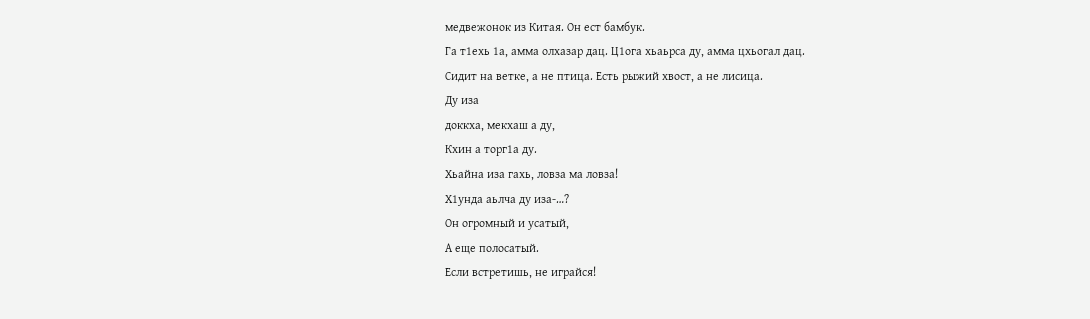медвежонок из Китая. Он ест бамбук.
Га т1ехь 1а, амма олхазар дац. Ц1ога хьаьрса ду, амма цхьогал дац.
Сидит на ветке, а не птица. Есть рыжий хвост, а не лисица.
Ду иза
доккха, мекхаш а ду,
Кхин а торг1а ду.
Хьайна иза гахь, ловза ма ловза!
Х1унда аьлча ду иза-…?
Он огромный и усатый,
А еще полосатый.
Если встретишь, не играйся!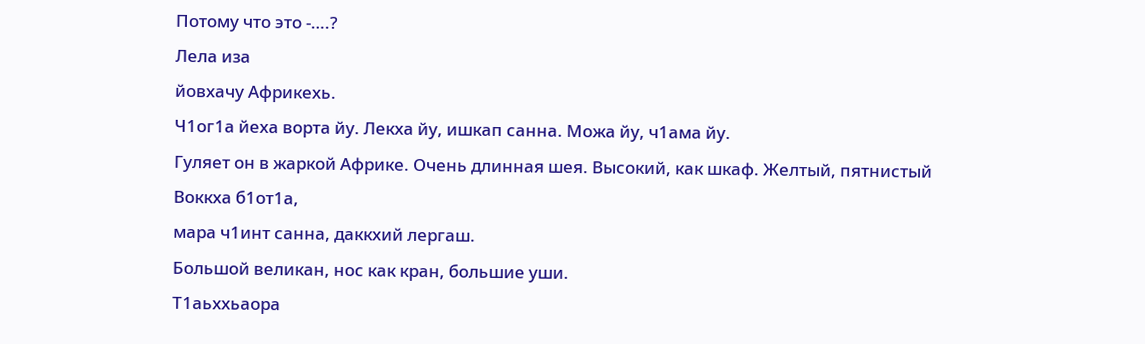Потому что это -….?
Лела иза
йовхачу Африкехь.
Ч1ог1а йеха ворта йу. Лекха йу, ишкап санна. Можа йу, ч1ама йу.
Гуляет он в жаркой Африке. Очень длинная шея. Высокий, как шкаф. Желтый, пятнистый
Воккха б1от1а,
мара ч1инт санна, даккхий лергаш.
Большой великан, нос как кран, большие уши.
Т1аьххьаора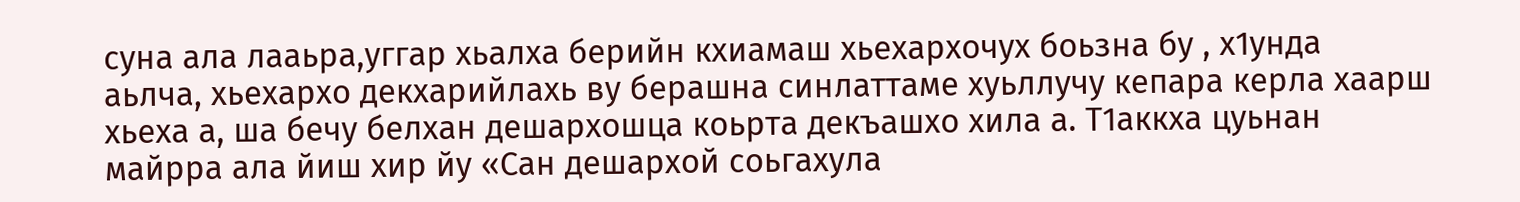суна ала лааьра,уггар хьалха берийн кхиамаш хьехархочух боьзна бу , х1унда
аьлча, хьехархо декхарийлахь ву берашна синлаттаме хуьллучу кепара керла хаарш
хьеха а, ша бечу белхан дешархошца коьрта декъашхо хила а. Т1аккха цуьнан
майрра ала йиш хир йу «Сан дешархой соьгахула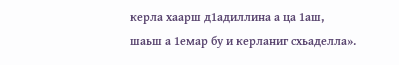керла хаарш д1адиллина а ца 1аш,
шаьш а 1емар бу и керланиг схьаделла».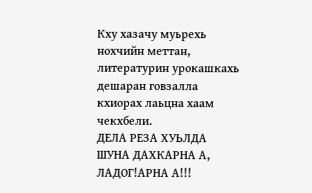Кху хазачу муьрехь нохчийн меттан, литературин урокашкахь дешаран говзалла
кхиорах лаьцна хаам чекхбели.
ДЕЛА РЕЗА ХУЬЛДА ШУНА ДАХКАРНА А, ЛАДОГ!АРНА А!!!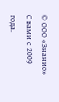© ООО «Знанио»
С вами с 2009 года.